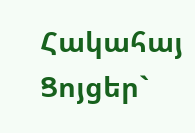Հակահայ Ցոյցեր`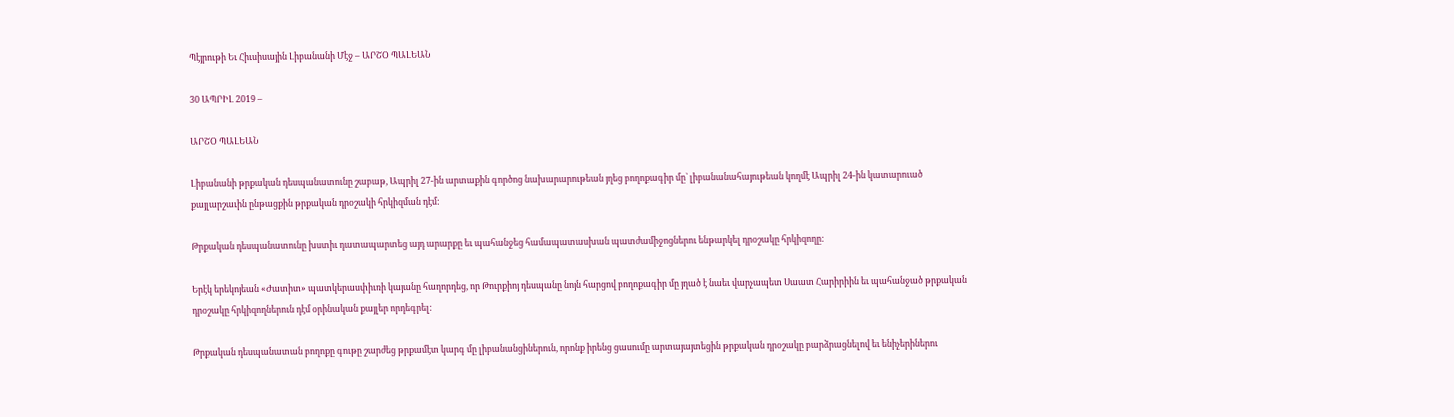Պէյրութի Եւ Հիւսիսային Լիբանանի Մէջ – ԱՐՇՕ ՊԱԼԵԱՆ

30 ԱՊՐԻԼ 2019 –

ԱՐՇՕ ՊԱԼԵԱՆ

Լիբանանի թրքական դեսպանատունը շաբաթ, Ապրիլ 27-ին արտաքին գործոց նախարարութեան յղեց բողոքագիր մը` լիբանանահայութեան կողմէ Ապրիլ 24-ին կատարուած քայլարշաւին ընթացքին թրքական դրօշակի հրկիզման դէմ:

Թրքական դեսպանատունը խստիւ դատապարտեց այդ արարքը եւ պահանջեց համապատասխան պատժամիջոցներու ենթարկել դրօշակը հրկիզողը:

Երէկ երեկոյեան «Ժատիտ» պատկերասփիւռի կայանը հաղորդեց, որ Թուրքիոյ դեսպանը նոյն հարցով բողոքագիր մը յղած է նաեւ վարչապետ Սաատ Հարիրիին եւ պահանջած թրքական դրօշակը հրկիզողներուն դէմ օրինական քայլեր որդեգրել:

Թրքական դեսպանատան բողոքը գութը շարժեց թրքամէտ կարգ մը լիբանանցիներուն, որոնք իրենց ցասումը արտայայտեցին թրքական դրօշակը բարձրացնելով եւ ենիչերիներու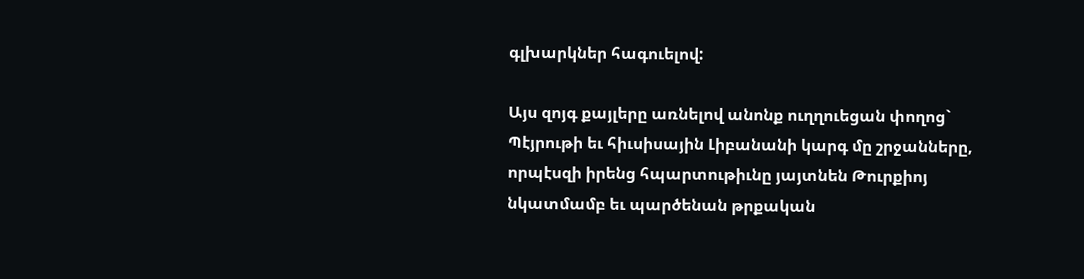գլխարկներ հագուելով:

Այս զոյգ քայլերը առնելով անոնք ուղղուեցան փողոց` Պէյրութի եւ հիւսիսային Լիբանանի կարգ մը շրջանները, որպէսզի իրենց հպարտութիւնը յայտնեն Թուրքիոյ նկատմամբ եւ պարծենան թրքական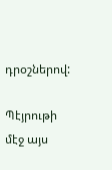դրօշներով:

Պէյրութի մէջ այս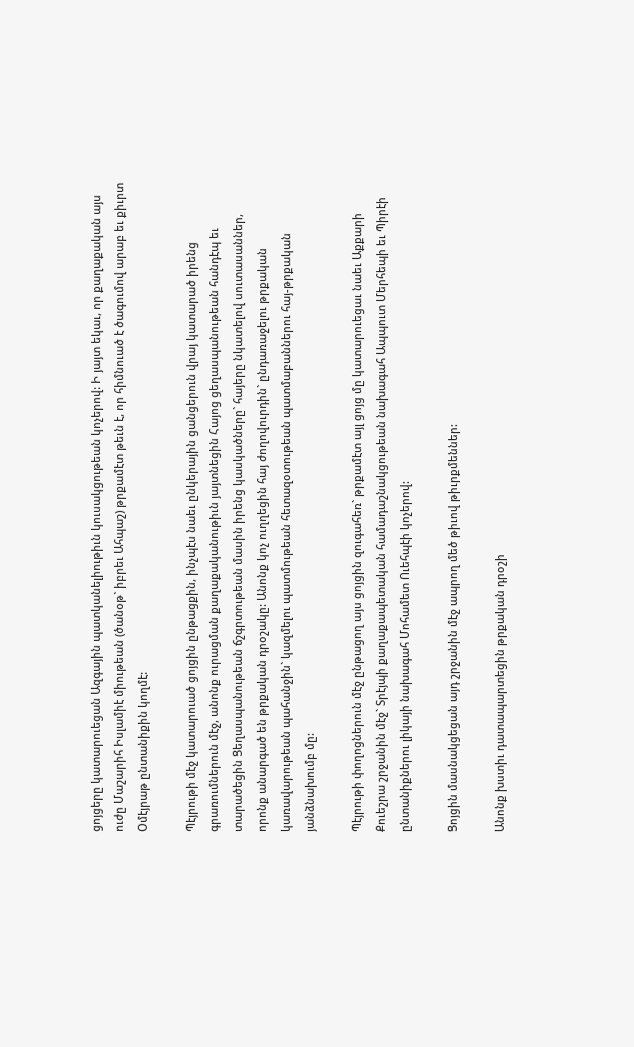ցոյցերը կատարուեցան Ազգային պատկանելիութիւն կուսակցութեան կոչերով: Ի յայտ եկաւ, որ քաղաքական այս ուժը Մաշարիհ Իսլամիէ միութեան (ծանօթ` իբրեւ Ահպաշ) թրքամէտ թեւն է, որ հիմնուած է ծագումով արաբ եւ քիւրտ Օմէյրաթ ընտանիքին կողմէ:

Պէյրութի մէջ կատարուած ցոյցին ընթացքին, ինչպէս նաեւ ընկերային ցանցերուն վրայ կատարած իրենց գրառումներուն մէջ, անոնք ուրացման քաղաքականութիւն յայտնեցին Հայոց ցեղասպանութեան հանդէպ եւ տարածեցին Ցեղասպանութեան ճշգրտութեան մասին իրենց կասկածները` հայերը նկատելով սուտասաններ, որոնք անարգած են թրքական դրօշակը: Անոնք կոչ ուղղեցին հայ ժողովուրդին` ընդառաջելու թրքական կառավարութեան պահանջին` կազմելու պատմութեան հետազօտութեան պատմաբաններու հայ-թրքական յանձնախումբ մը:

Պէյրութի փողոցներուն մէջ ընթացող այս ցոյցին զուգահեռ` թրքամէտ այլ ցոյց մը կատարուեցաւ նաեւ Աքքարի Քուեշրա շրջանին մէջ` Տրէյպի քաղաքապետական համադաշնակցութեան նախագահ Ապպուտ Մերհեպի եւ Պիրէի ընտանիքներու լիկայի նախագահ Մոհամետ Ուեհպէի կոչերով:

Ցոյցին մասնակցեցան այդ շրջանին մէջ ապրող մեծ թիւով թիւրքմեններ:

Անոնք խստիւ դատապարտեցին թրքական դրօշի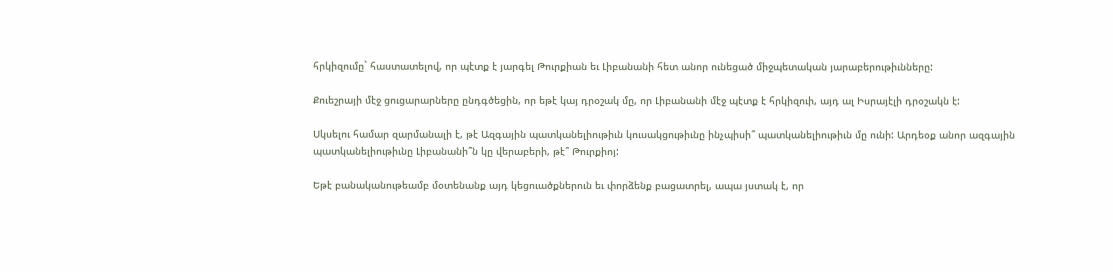հրկիզումը` հաստատելով, որ պէտք է յարգել Թուրքիան եւ Լիբանանի հետ անոր ունեցած միջպետական յարաբերութիւնները:

Քուեշրայի մէջ ցուցարարները ընդգծեցին, որ եթէ կայ դրօշակ մը, որ Լիբանանի մէջ պէտք է հրկիզուի, այդ ալ Իսրայէլի դրօշակն է:

Սկսելու համար զարմանալի է, թէ Ազգային պատկանելիութիւն կուսակցութիւնը ինչպիսի՞ պատկանելիութիւն մը ունի: Արդեօք անոր ազգային պատկանելիութիւնը Լիբանանի՞ն կը վերաբերի, թէ՞ Թուրքիոյ:

Եթէ բանականութեամբ մօտենանք այդ կեցուածքներուն եւ փորձենք բացատրել, ապա յստակ է, որ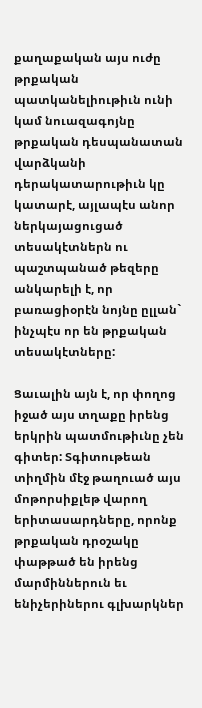քաղաքական այս ուժը թրքական պատկանելիութիւն ունի կամ նուազագոյնը թրքական դեսպանատան վարձկանի դերակատարութիւն կը կատարէ, այլապէս անոր ներկայացուցած տեսակէտներն ու պաշտպանած թեզերը անկարելի է, որ բառացիօրէն նոյնը ըլլան` ինչպէս որ են թրքական տեսակէտները:

Ցաւալին այն է, որ փողոց իջած այս տղաքը իրենց երկրին պատմութիւնը չեն գիտեր: Տգիտութեան տիղմին մէջ թաղուած այս մոթորսիքլեթ վարող երիտասարդները, որոնք թրքական դրօշակը փաթթած են իրենց մարմիններուն եւ ենիչերիներու գլխարկներ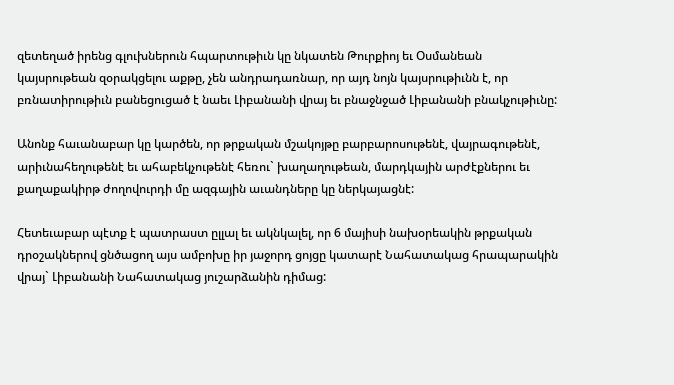զետեղած իրենց գլուխներուն հպարտութիւն կը նկատեն Թուրքիոյ եւ Օսմանեան կայսրութեան զօրակցելու աքթը, չեն անդրադառնար, որ այդ նոյն կայսրութիւնն է, որ բռնատիրութիւն բանեցուցած է նաեւ Լիբանանի վրայ եւ բնաջնջած Լիբանանի բնակչութիւնը:

Անոնք հաւանաբար կը կարծեն, որ թրքական մշակոյթը բարբարոսութենէ, վայրագութենէ, արիւնահեղութենէ եւ ահաբեկչութենէ հեռու` խաղաղութեան, մարդկային արժէքներու եւ քաղաքակիրթ ժողովուրդի մը ազգային աւանդները կը ներկայացնէ:

Հետեւաբար պէտք է պատրաստ ըլլալ եւ ակնկալել, որ 6 մայիսի նախօրեակին թրքական դրօշակներով ցնծացող այս ամբոխը իր յաջորդ ցոյցը կատարէ Նահատակաց հրապարակին վրայ` Լիբանանի Նահատակաց յուշարձանին դիմաց: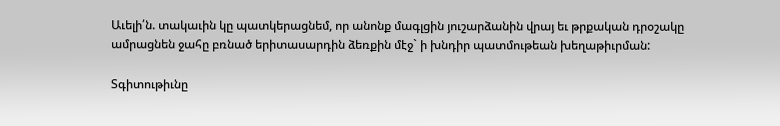Աւելի՛ն. տակաւին կը պատկերացնեմ, որ անոնք մագլցին յուշարձանին վրայ եւ թրքական դրօշակը ամրացնեն ջահը բռնած երիտասարդին ձեռքին մէջ` ի խնդիր պատմութեան խեղաթիւրման:

Տգիտութիւնը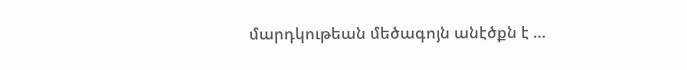մարդկութեան մեծագոյն անէծքն է …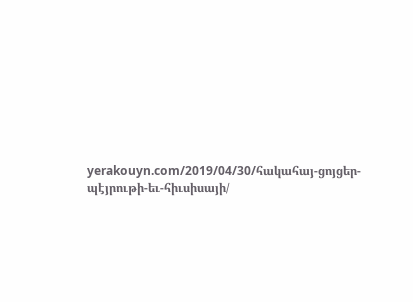yerakouyn.com/2019/04/30/հակահայ-ցոյցեր-պէյրութի-եւ-հիւսիսայի/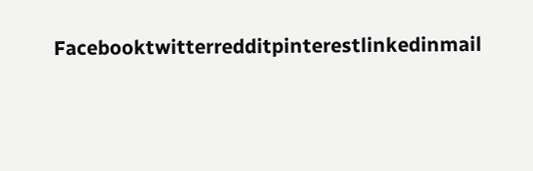Facebooktwitterredditpinterestlinkedinmail